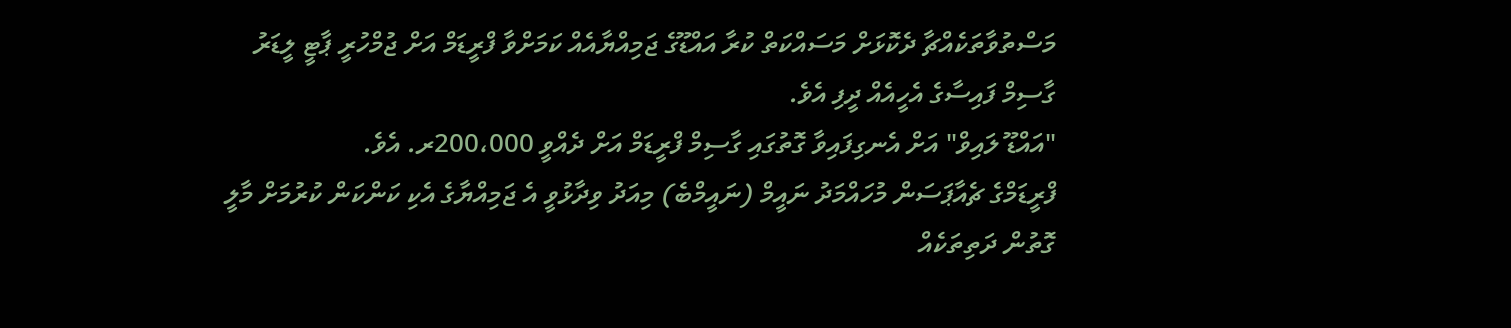މަސްތުވާތަކެއްޗާ ދެކޮޅަށް މަސައްކަތް ކުރާ އައްޑޫގެ ޖަމިއްޔާއެއް ކަމަށްވާ ފްރީޑަމް އަށް ޖުމްހުރީ ޕާޓީ ލީޑަރު ގާސިމް ފައިސާގެ އެހީއެއް ދީފި އެވެ.
"އައްޑޫ ލައިވް" އަށް އެނގިފައިވާ ގޮތުގައި ގާސިމް ފްރީޑަމް އަށް ދެއްވީ 200،000ރ. އެވެ.
ފްރީޑަމްގެ ޗެއާޕަސަން މުހައްމަދު ނައީމް (ނައީމްބެ) މިއަދު ވިދާޅުވީ އެ ޖަމިއްޔާގެ އެކި ކަންކަން ކުރުމަށް މާލީ ގޮތުން ދަތިތަކެއް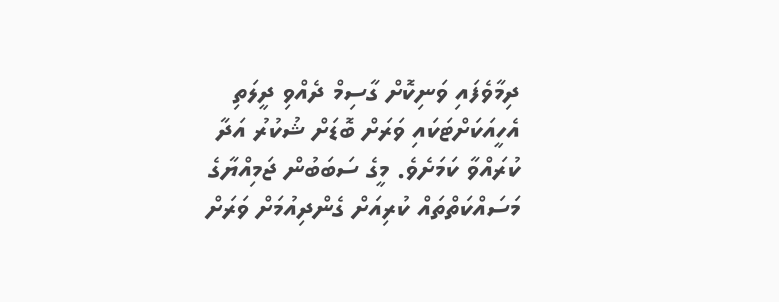ދިމާވެފައި ވަނިކޮށް ގާސިމް ދެއްވި ދީލަތި އެހީއަކަށްޓަކައި ވަރަށް ބޮޑަށް ޝުކުރު އަދާ ކުރައްވާ ކަމަށެވެ. މީގެ ސަބަބުން ޖަމިއްޔާގެ މަސައްކަތްތައް ކުރިއަށް ގެންދިއުމަށް ވަރަށް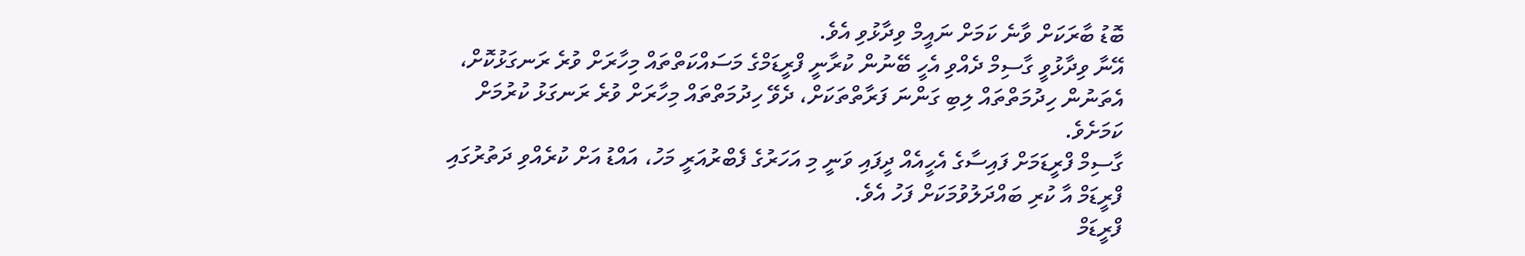ބޮޑު ބާރަކަށް ވާނެ ކަމަށް ނައީމް ވިދާޅުވި އެވެ.
އޭނާ ވިދާޅުވީ ގާސިމް ދެއްވި އެހީ ބޭނުން ކުރާނީ ފްރީޑަމްގެ މަސައްކަތްތައް މިހާރަށް ވުރެ ރަނގަޅުކޮށް، އެތަނުން ހިދުމަތްތައް ލިބި ގަންނަ ފަރާތްތަކަށް، ދެވޭ ހިދުމަތްތައް މިހާރަށް ވުރެ ރަނގަޅު ކުރުމަށް ކަމަށެވެ.
ގާސިމް ފްރީޑަމަށް ފައިސާގެ އެހީއެއް ދީފައި ވަނީ މި އަހަރުގެ ފެބްރުއަރީ މަހު، އައްޑު އަށް ކުރެއްވި ދަތުރުގައި ފްރީޑަމް އާ ކުރި ބައްދަލުވުމަކަށް ފަހު އެވެ.
ފްރީޑަމް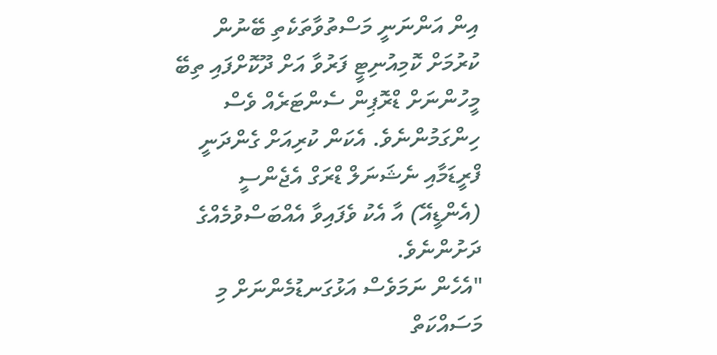އިން އަންނަނީ މަސްތުވާތަކެތި ބޭނުން ކުރުމަށް ކޮމިއުނިޓީ ފަރުވާ އަށް ދޫކޮށްފައި ތިބޭ މީހުންނަށް ޑްރޮޕިން ސެންޓަރެއް ވެސް ހިންގަމުންނެވެ. އެކަން ކުރިއަށް ގެންދަނީ ފްރީޑަމާއި ނެޝަނަލް ޑްރަގް އެޖެންސީ (އެންޑީއޭ) އާ އެކު ވެފައިވާ އެއްބަސްވުމެއްގެ ދަށުންނެވެ.
"އެހެން ނަމަވެސް އަޅުގަނޑުމެންނަށް މި މަސައްކަތް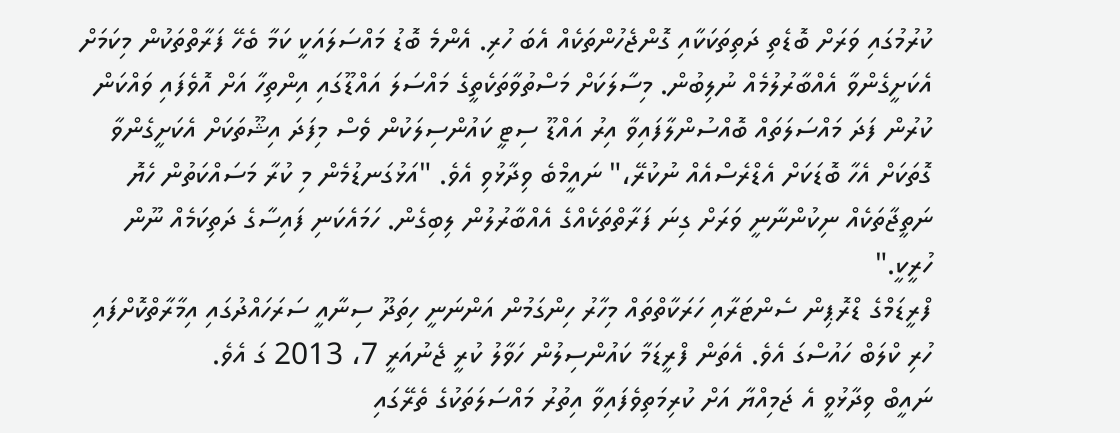ކުރުމުގައި ވަރަށް ބޮޑެތި ދަތިތަކަކާއި ގޮންޖެހުންތަކެއް އެބަ ހުރި. އެންމެ ބޮޑު މައްސަލައަކީ ކަމާ ބެހޭ ފަރާތްތަކުން މިކަމަށް އެކަށީގެންވާ އެއްބާރުލުމެއް ނުލިބުން. މިސާލަކަށް މަސްތުވާތަކެތީގެ މައްސަލަ އައްޑޫގައި އިންތިހާ އަށް އޮވެފައި ވައްކަން ކުރުން ފަދަ މައްސަލަތައް ބޮއްސުންލާފައިވާ އިރު އައްޑޫ ސިޓީ ކައުންސިލަކުން ވެސް މިފަދަ އިޝޫތަކަށް އެކަށީގެންވާ ގޮތަކަށް އެހާ ބޮޑަކަށް އެޑްރެސްއެއް ނުކުރޭ،" ނައީމްބެ ވިދާޅުވި އެވެ. "އަޅުގަނޑުމެން މި ކުރާ މަސައްކަތުން ހެޔޮ ނަތީޖާތަކެއް ނިކުންނާނީ ވަރަށް ގިނަ ފަރާތްތަކެއްގެ އެއްބާރުލުން ލިބިގެން. ހަމައެކަނި ފައިސާގެ ދަތިކަމެއް ނޫން ހުރީކީ."
ފްރީޑަމްގެ ޑްރޮޕިން ސެންޓަރާއި ހަރަކާތްތައް މިހާރު ހިންގަމުން އަންނަނީ ހިތަދޫ ސިނާއީ ސަރަހައްދުގައި އިމާރާތްކޮށްފައި ހުރި ކްލަބް ހައުސްގަ އެވެ. އެތަން ފްރީޑަމާ ކައުންސިލުން ހަވާލު ކުރީ ޖެނުއަރީ 7، 2013 ގަ އެވެ.
ނައީބް ވިދާޅުވީ އެ ޖަމިއްޔާ އަށް ކުރިމަތިވެފައިވާ އިތުރު މައްސަލަތަކުގެ ތެރޭގައި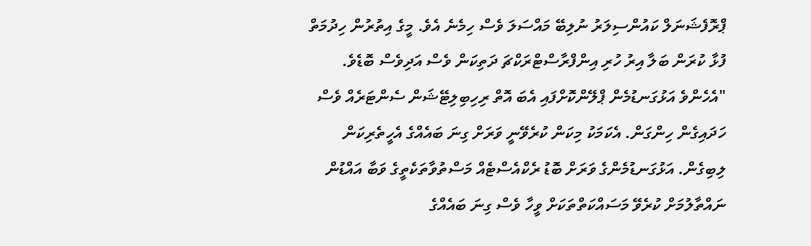ޕްރޮފެޝަނަލް ކައުންސިލަރު ނުލިބޭ މައްސަލަ ވެސް ހިމެނެ އެވެ. މީގެ އިތުރުން ހިދުމަތް ފުޅާ ކުރަން ބަލާ އިރު ހުރި އިންފްރާސްޓްރަކްޗަ ދަތިކަން ވެސް އަދިވެސް ބޮޑެވެ.
"އެހެންވެ އަޅުގަނޑުމެން ޕްލޭންކޮށްފައި އެބަ އޮތް ރިހިބިލިޓޭޝަން ސެންޓަރެއް ވެސް ހަދައިގެން ހިންގަން. އެކަމަކު މިކަން ކުރެވޭނީ ވަރަށް ގިނަ ބައެއްގެ އެހީތެރިކަން ލިބިގެން. އަޅުގަނޑުމެންގެ ވަރަށް ބޮޑު ރެކްއެސްޓެއް މަސްތުވާތަކެތީގެ ވަބާ އައްޑުން ނައްތާލުމަށް ކުރެވޭ މަސައްކަތްތަކަށް ވީހާ ވެސް ގިނަ ބައެއްގެ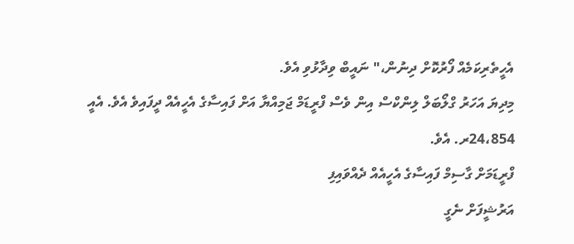އެހީތެރިކަމެއް ފޯރުކޮށް ދިނުން،" ނައީބް ވިދާޅުވި އެވެ.
މިދިޔަ އަހަރު ގްލޯބަލް ލިންކްސް އިން ވެސް ފްރީޑަމް ޖަމިއްޔާ އަށް ފައިސާގެ އެހީއެއް ދީފައިވެ އެވެ. އެއީ 24،854ރ. އެވެ.
ފްރީޑަމަށް ގާސިމް ފައިސާގެ އެހީއެއް ދެއްވައިފި
އަރުޝީފަށް ނެގީ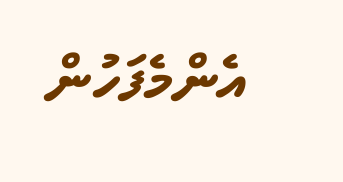އެންމެފަހުން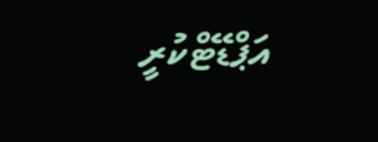އަޕްޑޭޓްކުރީ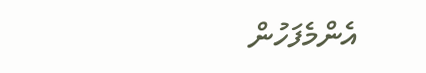އެންމެފަހުން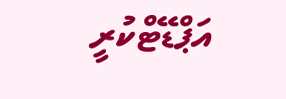އަޕްޑޭޓްކުރީ